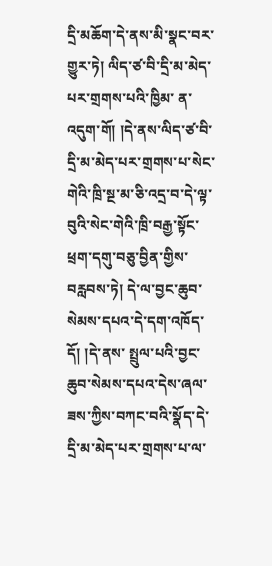དྲི་མཆོག་དེ་ནས་མི་སྣང་བར་གྱུར་ཏེ། ལིད་ཙ་བི་དྲི་མ་མེད་པར་གྲགས་པའི་ཁྱིམ་ ན་འདུག་གོ། །དེ་ནས་ལིད་ཙ་བི་དྲི་མ་མེད་པར་གྲགས་པ་སེང་གེའི་ཁྲི་སྔ་མ་ཅི་འདྲ་བ་དེ་ལྟ་བུའི་སེང་གེའི་ཁྲི་བརྒྱ་སྟོང་ཕྲག་དགུ་བཅུ་བྱིན་གྱིས་བརླབས་ཏེ། དེ་ལ་བྱང་ཆུབ་སེམས་དཔའ་དེ་དག་འཁོད་དོ། །དེ་ནས་ སྤྲུལ་པའི་བྱང་ཆུབ་སེམས་དཔའ་དེས་ཞལ་ཟས་ཀྱིས་བཀང་བའི་སྣོད་དེ་དྲི་མ་མེད་པར་གྲགས་པ་ལ་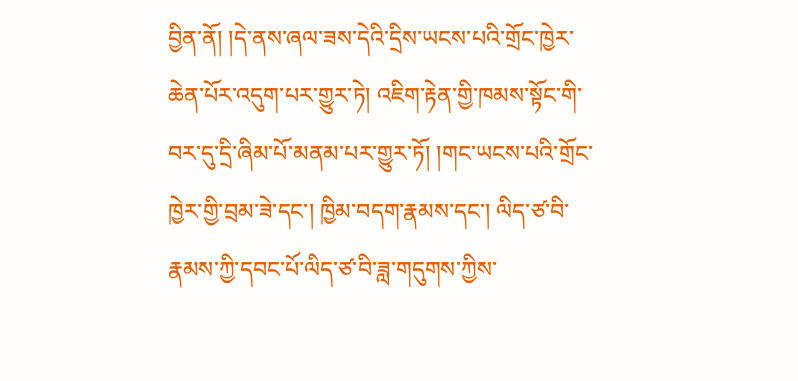བྱིན་ནོ། །དེ་ནས་ཞལ་ཟས་དེའི་དྲིས་ཡངས་པའི་གྲོང་ཁྱེར་ཆེན་པོར་འདུག་པར་གྱུར་ཏེ། འཇིག་རྟེན་གྱི་ཁམས་སྟོང་གི་ བར་དུ་དྲི་ཞིམ་པོ་མནམ་པར་གྱུར་ཏོ། །གང་ཡངས་པའི་གྲོང་ཁྱེར་གྱི་བྲམ་ཟེ་དང་། ཁྱིམ་བདག་རྣམས་དང་། ལིད་ཙ་བི་རྣམས་ཀྱི་དབང་པོ་ལིད་ཙ་བི་ཟླ་གདུགས་ཀྱིས་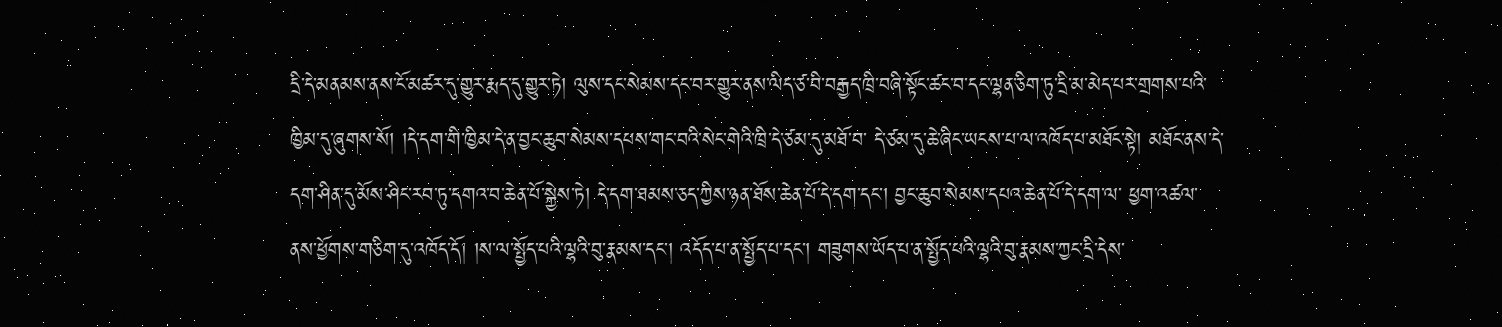དྲི་དེ་མནམས་ནས་ངོ་མཚར་དུ་གྱུར་རྨད་དུ་གྱུར་ཏེ། ལུས་དང་སེམས་དང་བར་གྱུར་ནས་ལིད་ཙ་བི་བརྒྱད་ཁྲི་བཞི་སྟོང་ཚང་བ་དང་ལྷན་ཅིག་ཏུ་དྲི་མ་མེད་པར་གྲགས་པའི་ཁྱིམ་དུ་ཞུགས་སོ། །དེ་དག་གི་ཁྱིམ་དེ་ན་བྱང་ཆུབ་སེམས་དཔས་གང་བའི་སེང་གེའི་ཁྲི་དེ་ཙམ་དུ་མཐོ་བ་ དེ་ཙམ་དུ་ཆེ་ཞིང་ཡངས་པ་ལ་འཁོད་པ་མཐོང་སྟེ། མཐོང་ནས་དེ་དག་ཤིན་དུ་མོས་ཤིང་རབ་ཏུ་དགའ་བ་ཆེན་པོ་སྐྱེས་ཏེ། དེ་དག་ཐམས་ཅད་ཀྱིས་ཉན་ཐོས་ཆེན་པོ་དེ་དག་དང་། བྱང་ཆུབ་སེམས་དཔའ་ཆེན་པོ་དེ་དག་ལ་ ཕྱག་འཚལ་ནས་ཕྱོགས་གཅིག་དུ་འཁོད་དོ། །ས་ལ་སྤྱོད་པའི་ལྷའི་བུ་རྣམས་དང་། འདོད་པ་ན་སྤྱོད་པ་དང་། གཟུགས་ཡོད་པ་ན་སྤྱོད་པའི་ལྷའི་བུ་རྣམས་ཀྱང་དྲི་དེས་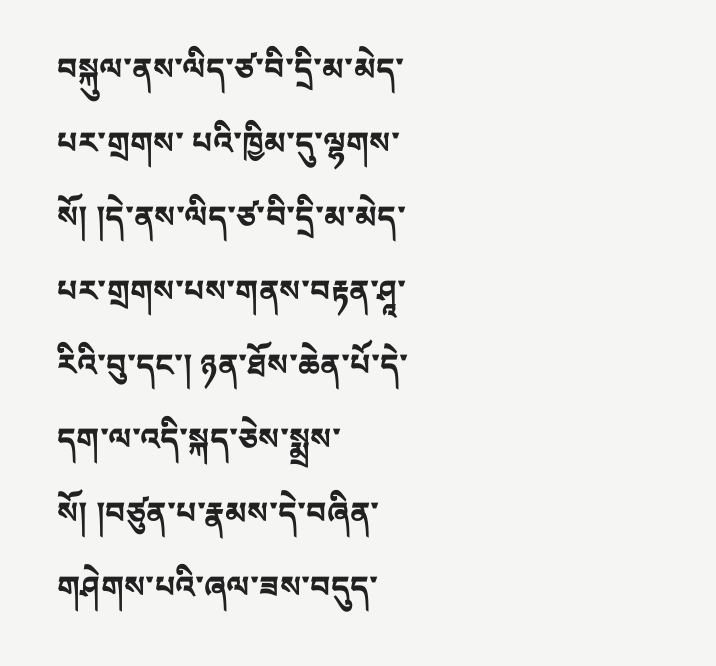བསྐུལ་ནས་ལིད་ཙ་བི་དྲི་མ་མེད་པར་གྲགས་ པའི་ཁྱིམ་དུ་ལྷགས་སོ། །དེ་ནས་ལིད་ཙ་བི་དྲི་མ་མེད་པར་གྲགས་པས་གནས་བརྟན་ཤཱ་རིའི་བུ་དང་། ཉན་ཐོས་ཆེན་པོ་དེ་དག་ལ་འདི་སྐད་ཅེས་སྨྲས་སོ། །བཙུན་པ་རྣམས་དེ་བཞིན་གཤེགས་པའི་ཞལ་ཟས་བདུད་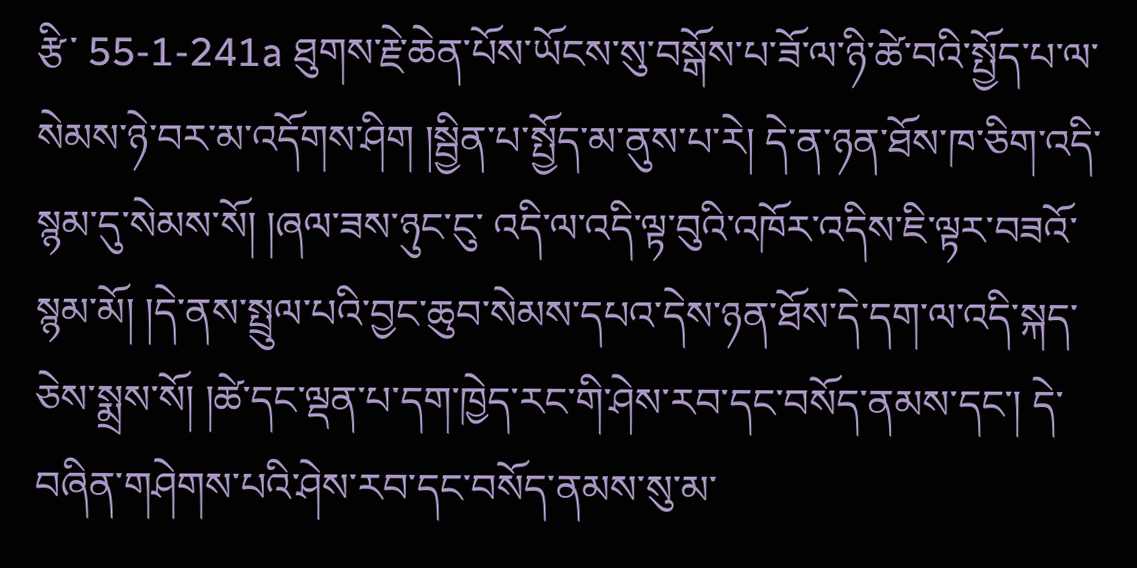རྩི་ 55-1-241a ཐུགས་རྗེ་ཆེན་པོས་ཡོངས་སུ་བསྒོས་པ་ཟོ་ལ་ཉི་ཚེ་བའི་སྤྱོད་པ་ལ་སེམས་ཉེ་བར་མ་འདོགས་ཤིག །སྦྱིན་པ་སྤྱོད་མ་ནུས་པ་རེ། དེ་ན་ཉན་ཐོས་ཁ་ཅིག་འདི་སྙམ་དུ་སེམས་སོ། །ཞལ་ཟས་ཉུང་ངུ་ འདི་ལ་འདི་ལྟ་བུའི་འཁོར་འདིས་ཇི་ལྟར་བཟའོ་སྙམ་མོ། །དེ་ནས་སྤྲུལ་པའི་བྱང་ཆུབ་སེམས་དཔའ་དེས་ཉན་ཐོས་དེ་དག་ལ་འདི་སྐད་ཅེས་སྨྲས་སོ། །ཚེ་དང་ལྡན་པ་དག་ཁྱེད་རང་གི་ཤེས་རབ་དང་བསོད་ནམས་དང་། དེ་བཞིན་གཤེགས་པའི་ཤེས་རབ་དང་བསོད་ནམས་སུ་མ་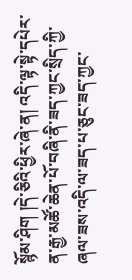སྙོམ་ཤིག །དེ་ཅིའི་ཕྱིར་ཞེ་ན། འདི་ལྟ་སྟེ་དཔེར་ན་རྒྱ་མཚོ་ཆེན་པོ་བཞི་ནི་ཟད་ཀྱང་སྲིད་ཀྱི་ཞལ་ཟས་འདི་ལ་ཟད་པ་ཅུང་ཟད་ཀྱང་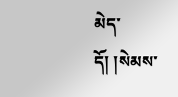མེད་དོ། །སེམས་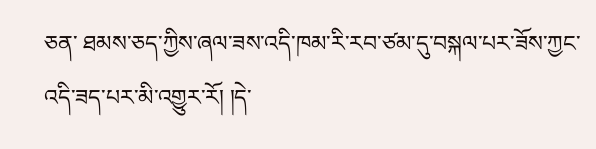ཅན་ ཐམས་ཅད་ཀྱིས་ཞལ་ཟས་འདི་ཁམ་རི་རབ་ཙམ་དུ་བསྐལ་པར་ཟོས་ཀྱང་འདི་ཟད་པར་མི་འགྱུར་རོ། །དེ་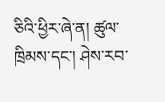ཅིའི་ཕྱིར་ཞེ་ན། ཚུལ་ཁྲིམས་དང་། ཤེས་རབ་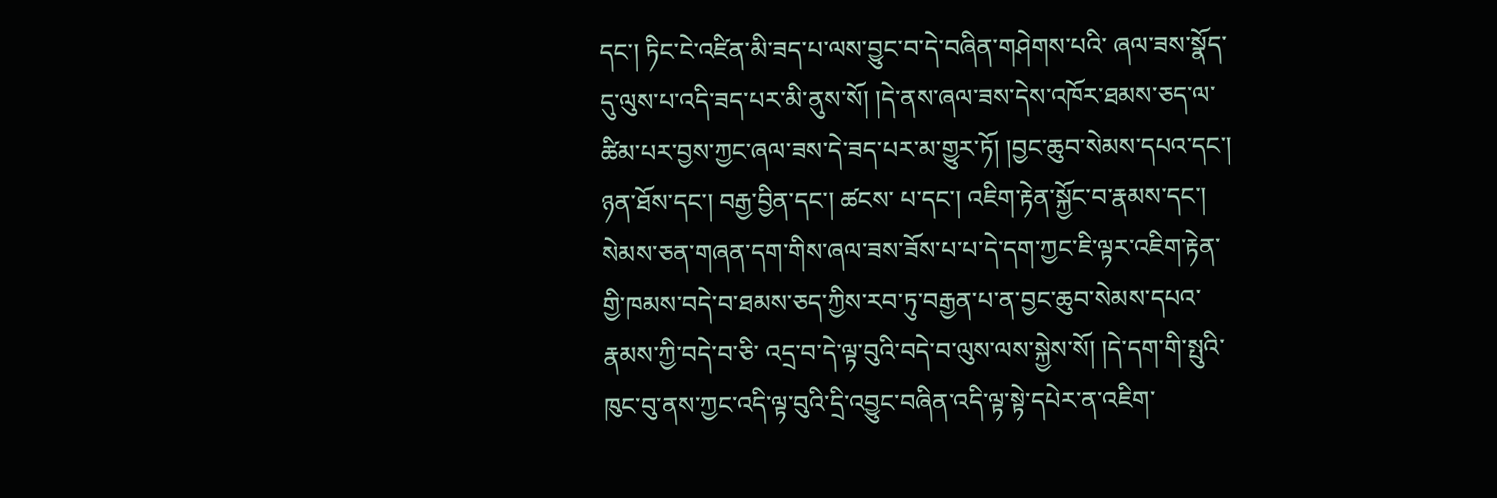དང་། ཏིང་ངེ་འཛིན་མི་ཟད་པ་ལས་བྱུང་བ་དེ་བཞིན་གཤེགས་པའི་ ཞལ་ཟས་སྣོད་དུ་ལུས་པ་འདི་ཟད་པར་མི་ནུས་སོ། །དེ་ནས་ཞལ་ཟས་དེས་འཁོར་ཐམས་ཅད་ལ་ཚིམ་པར་བྱས་ཀྱང་ཞལ་ཟས་དེ་ཟད་པར་མ་གྱུར་ཏོ། །བྱང་ཆུབ་སེམས་དཔའ་དང་། ཉན་ཐོས་དང་། བརྒྱ་བྱིན་དང་། ཚངས་ པ་དང་། འཇིག་རྟེན་སྐྱོང་བ་རྣམས་དང་། སེམས་ཅན་གཞན་དག་གིས་ཞལ་ཟས་ཟོས་པ་པ་དེ་དག་ཀྱང་ཇི་ལྟར་འཇིག་རྟེན་གྱི་ཁམས་བདེ་བ་ཐམས་ཅད་ཀྱིས་རབ་ཏུ་བརྒྱན་པ་ན་བྱང་ཆུབ་སེམས་དཔའ་རྣམས་ཀྱི་བདེ་བ་ཅི་ འདྲ་བ་དེ་ལྟ་བུའི་བདེ་བ་ལུས་ལས་སྐྱེས་སོ། །དེ་དག་གི་སྤུའི་ཁུང་བུ་ནས་ཀྱང་འདི་ལྟ་བུའི་དྲི་འབྱུང་བཞིན་འདི་ལྟ་སྟེ་དཔེར་ན་འཇིག་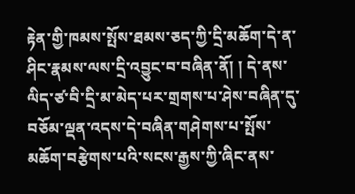རྟེན་གྱི་ཁམས་སྤོས་ཐམས་ཅད་ཀྱི་དྲི་མཆོག་དེ་ན་ཤིང་རྣམས་ལས་དྲི་འབྱུང་བ་བཞིན་ནོ། ། དེ་ནས་ལིད་ཙ་བི་དྲི་མ་མེད་པར་གྲགས་པ་ཤེས་བཞིན་དུ་བཅོམ་ལྡན་འདས་དེ་བཞིན་གཤེགས་པ་སྤོས་མཆོག་བརྩེགས་པའི་སངས་རྒྱས་ཀྱི་ཞིང་ནས་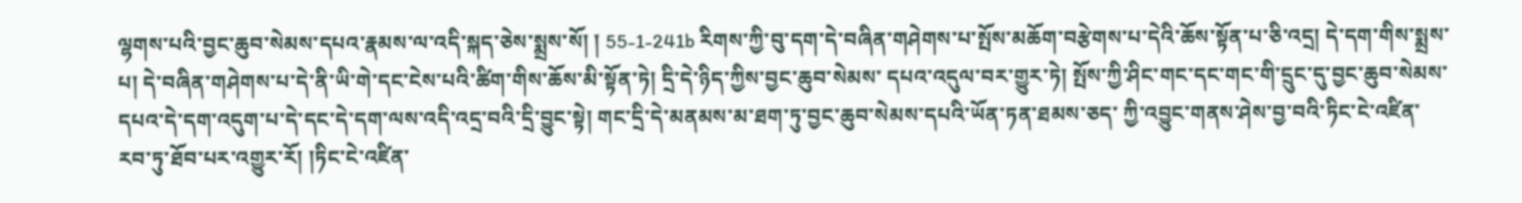ལྷགས་པའི་བྱང་ཆུབ་སེམས་དཔའ་རྣམས་ལ་འདི་སྐད་ཅེས་སྨྲས་སོ། ། 55-1-241b རིགས་ཀྱི་བུ་དག་དེ་བཞིན་གཤེགས་པ་སྤོས་མཆོག་བརྩེགས་པ་དེའི་ཆོས་སྟོན་པ་ཅི་འདྲ། དེ་དག་གིས་སྨྲས་པ། དེ་བཞིན་གཤེགས་པ་དེ་ནི་ཡི་གེ་དང་ངེས་པའི་ཚིག་གིས་ཆོས་མི་སྟོན་ཏེ། དྲི་དེ་ཉིད་ཀྱིས་བྱང་ཆུབ་སེམས་ དཔའ་འདུལ་བར་གྱུར་ཏེ། སྤོས་ཀྱི་ཤིང་གང་དང་གང་གི་དྲུང་དུ་བྱང་ཆུབ་སེམས་དཔའ་དེ་དག་འདུག་པ་དེ་དང་དེ་དག་ལས་འདི་འདྲ་བའི་དྲི་བྱུང་སྟེ། གང་དྲི་དེ་མནམས་མ་ཐག་ཏུ་བྱང་ཆུབ་སེམས་དཔའི་ཡོན་ཏན་ཐམས་ཅད་ ཀྱི་འབྱུང་གནས་ཤེས་བྱ་བའི་ཏིང་ངེ་འཛིན་རབ་ཏུ་ཐོབ་པར་འགྱུར་རོ། །ཏིང་ངེ་འཛིན་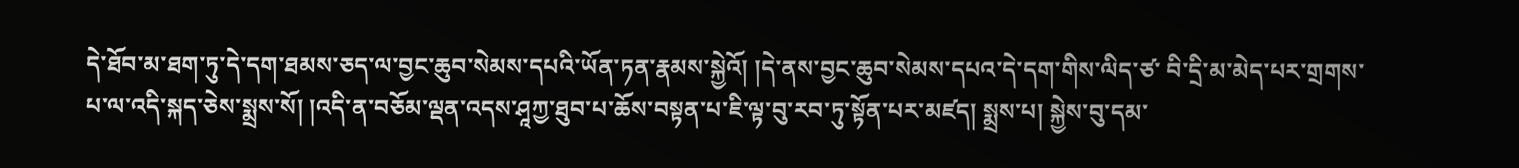དེ་ཐོབ་མ་ཐག་ཏུ་དེ་དག་ཐམས་ཅད་ལ་བྱང་ཆུབ་སེམས་དཔའི་ཡོན་ཏན་རྣམས་སྐྱེའོ། །དེ་ནས་བྱང་ཆུབ་སེམས་དཔའ་དེ་དག་གིས་ལིད་ཙ་ བི་དྲི་མ་མེད་པར་གྲགས་པ་ལ་འདི་སྐད་ཅེས་སྨྲས་སོ། །འདི་ན་བཅོམ་ལྡན་འདས་ཤཱཀྱ་ཐུབ་པ་ཆོས་བསྟན་པ་ཇི་ལྟ་བུ་རབ་ཏུ་སྟོན་པར་མཛད། སྨྲས་པ། སྐྱེས་བུ་དམ་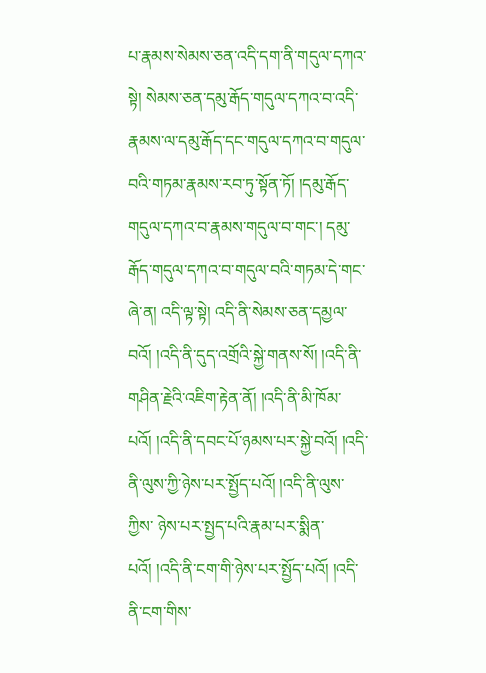པ་རྣམས་སེམས་ཅན་འདི་དག་ནི་གདུལ་དཀའ་སྟེ། སེམས་ཅན་དམུ་རྒོད་གདུལ་དཀའ་བ་འདི་རྣམས་ལ་དམུ་རྒོད་དང་གདུལ་དཀའ་བ་གདུལ་བའི་གཏམ་རྣམས་རབ་ཏུ་སྟོན་ཏོ། །དམུ་རྒོད་གདུལ་དཀའ་བ་རྣམས་གདུལ་བ་གང་། དམུ་རྒོད་གདུལ་དཀའ་བ་གདུལ་བའི་གཏམ་དེ་གང་ཞེ་ན། འདི་ལྟ་སྟེ། འདི་ནི་སེམས་ཅན་དམྱལ་བའོ། །འདི་ནི་དུད་འགྲོའི་སྐྱེ་གནས་སོ། །འདི་ནི་གཤིན་རྗེའི་འཇིག་རྟེན་ནོ། །འདི་ནི་མི་ཁོམ་པའོ། །འདི་ནི་དབང་པོ་ཉམས་པར་སྐྱེ་བའོ། །འདི་ནི་ལུས་ཀྱི་ཉེས་པར་སྤྱོད་པའོ། །འདི་ནི་ལུས་ཀྱིས་ ཉེས་པར་སྤྱད་པའི་རྣམ་པར་སྨིན་པའོ། །འདི་ནི་ངག་གི་ཉེས་པར་སྤྱོད་པའོ། །འདི་ནི་ངག་གིས་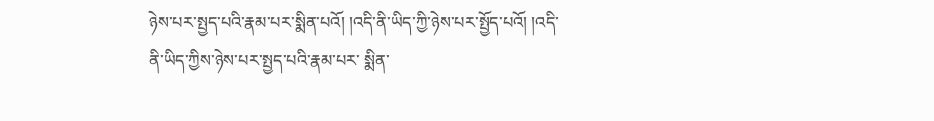ཉེས་པར་སྤྱད་པའི་རྣམ་པར་སྨིན་པའོ། །འདི་ནི་ཡིད་ཀྱི་ཉེས་པར་སྤྱོད་པའོ། །འདི་ནི་ཡིད་ཀྱིས་ཉེས་པར་སྤྱད་པའི་རྣམ་པར་ སྨིན་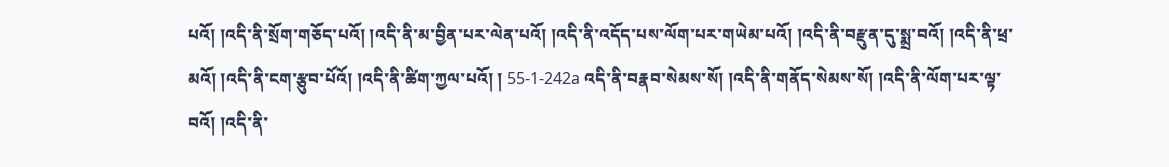པའོ། །འདི་ནི་སྲོག་གཅོད་པའོ། །འདི་ནི་མ་བྱིན་པར་ལེན་པའོ། །འདི་ནི་འདོད་པས་ལོག་པར་གཡེམ་པའོ། །འདི་ནི་བརྫུན་དུ་སྨྲ་བའོ། །འདི་ནི་ཕྲ་མའོ། །འདི་ནི་ངག་རྩུབ་པོའོ། །འདི་ནི་ཚིག་ཀྱལ་པའོ། ། 55-1-242a འདི་ནི་བརྣབ་སེམས་སོ། །འདི་ནི་གནོད་སེམས་སོ། །འདི་ནི་ལོག་པར་ལྟ་བའོ། །འདི་ནི་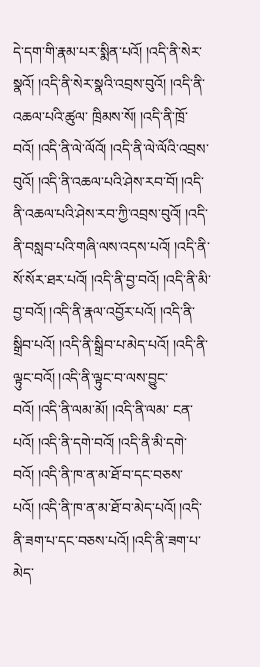དེ་དག་གི་རྣམ་པར་སྨིན་པའོ། །འདི་ནི་སེར་སྣའོ། །འདི་ནི་སེར་སྣའི་འབྲས་བུའོ། །འདི་ནི་འཆལ་པའི་ཚུལ་ ཁྲིམས་སོ། །འདི་ནི་ཁྲོ་བའོ། །འདི་ནི་ལེ་ལོའོ། །འདི་ནི་ལེ་ལོའི་འབྲས་བུའོ། །འདི་ནི་འཆལ་པའི་ཤེས་རབ་བོ། །འདི་ནི་འཆལ་པའི་ཤེས་རབ་ཀྱི་འབྲས་བུའོ། །འདི་ནི་བསླབ་པའི་གཞི་ལས་འདས་པའོ། །འདི་ནི་ སོ་སོར་ཐར་པའོ། །འདི་ནི་བྱ་བའོ། །འདི་ནི་མི་བྱ་བའོ། །འདི་ནི་རྣལ་འབྱོར་པའོ། །འདི་ནི་སྒྲིབ་པའོ། །འདི་ནི་སྒྲིབ་པ་མེད་པའོ། །འདི་ནི་ལྟུང་བའོ། །འདི་ནི་ལྟུང་བ་ལས་བྱུང་བའོ། །འདི་ནི་ལམ་མོ། །འདི་ནི་ལམ་ ངན་པའོ། །འདི་ནི་དགེ་བའོ། །འདི་ནི་མི་དགེ་བའོ། །འདི་ནི་ཁ་ན་མ་ཐོ་བ་དང་བཅས་པའོ། །འདི་ནི་ཁ་ན་མ་ཐོ་བ་མེད་པའོ། །འདི་ནི་ཟག་པ་དང་བཅས་པའོ། །འདི་ནི་ཟག་པ་མེད་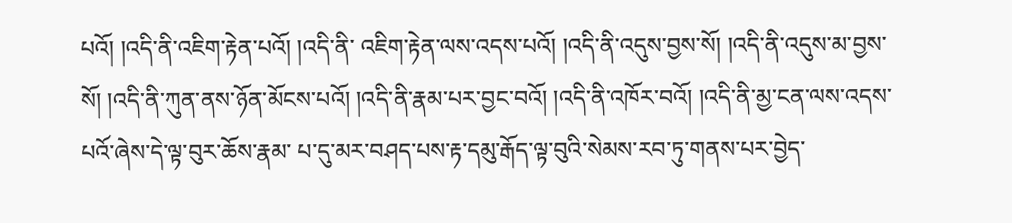པའོ། །འདི་ནི་འཇིག་རྟེན་པའོ། །འདི་ནི་ འཇིག་རྟེན་ལས་འདས་པའོ། །འདི་ནི་འདུས་བྱས་སོ། །འདི་ནི་འདུས་མ་བྱས་སོ། །འདི་ནི་ཀུན་ནས་ཉོན་མོངས་པའོ། །འདི་ནི་རྣམ་པར་བྱང་བའོ། །འདི་ནི་འཁོར་བའོ། །འདི་ནི་མྱ་ངན་ལས་འདས་པའོ་ཞེས་དེ་ལྟ་བུར་ཆོས་རྣམ་ པ་དུ་མར་བཤད་པས་རྟ་དམུ་རྒོད་ལྟ་བུའི་སེམས་རབ་ཏུ་གནས་པར་བྱེད་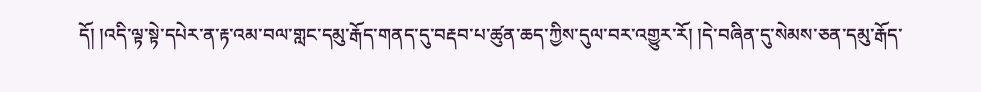དོ། །འདི་ལྟ་སྟེ་དཔེར་ན་རྟ་འམ་བལ་གླང་དམུ་རྒོད་གནད་དུ་བརྡབ་པ་ཚུན་ཆད་ཀྱིས་དུལ་བར་འགྱུར་རོ། །དེ་བཞིན་དུ་སེམས་ཅན་དམུ་རྒོད་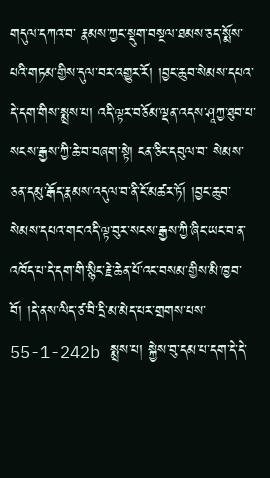གདུལ་དཀའ་བ་ རྣམས་ཀྱང་སྡུག་བསྔལ་ཐམས་ཅད་སྨོས་པའི་གཏམ་གྱིས་དུལ་བར་འགྱུར་རོ། །བྱང་ཆུབ་སེམས་དཔའ་དེ་དག་གིས་སྨྲས་པ། འདི་ལྟར་བཅོམ་ལྡན་འདས་ཤཱཀྱ་ཐུབ་པ་སངས་རྒྱས་ཀྱི་ཆེ་བ་བཞག་སྟེ། ངན་ཅིང་དབུལ་བ་ སེམས་ཅན་དམུ་རྒོད་རྣམས་འདུལ་བ་ནི་ངོ་མཚར་ཏོ། །བྱང་ཆུབ་སེམས་དཔའ་གང་འདི་ལྟ་བུར་སངས་རྒྱས་ཀྱི་ཞིང་ཡང་བ་ན་འཁོད་པ་དེ་དག་གི་སྙིང་རྗེ་ཆེན་པོ་འང་བསམ་གྱིས་མི་ཁྱབ་བོ། །དེ་ནས་ལིད་ཙ་བི་དྲི་མ་མེད་པར་གྲགས་པས་ 55-1-242b སྨྲས་པ། སྐྱེས་བུ་དམ་པ་དག་དེ་དེ་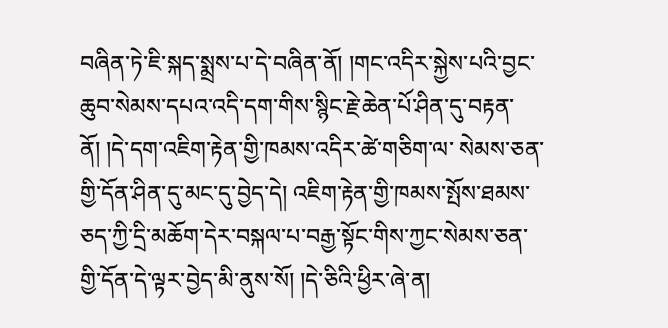བཞིན་ཏེ་ཇི་སྐད་སྨྲས་པ་དེ་བཞིན་ནོ། །གང་འདིར་སྐྱེས་པའི་བྱང་ཆུབ་སེམས་དཔའ་འདི་དག་གིས་སྙིང་རྗེ་ཆེན་པོ་ཤིན་དུ་བརྟན་ནོ། །དེ་དག་འཇིག་རྟེན་གྱི་ཁམས་འདིར་ཚེ་གཅིག་ལ་ སེམས་ཅན་གྱི་དོན་ཤིན་དུ་མང་དུ་བྱེད་དེ། འཇིག་རྟེན་གྱི་ཁམས་སྤོས་ཐམས་ཅད་ཀྱི་དྲི་མཆོག་དེར་བསྐལ་པ་བརྒྱ་སྟོང་གིས་ཀྱང་སེམས་ཅན་གྱི་དོན་དེ་ལྟར་བྱེད་མི་ནུས་སོ། །དེ་ཅིའི་ཕྱིར་ཞེ་ན།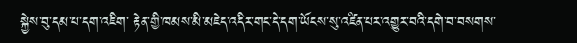སྐྱེས་བུ་དམ་པ་དག་འཇིག་ རྟེན་གྱི་ཁམས་མི་མཇེད་འདིར་གང་དེ་དག་ཡོངས་སུ་འཛིན་པར་འགྱུར་བའི་དགེ་བ་བསགས་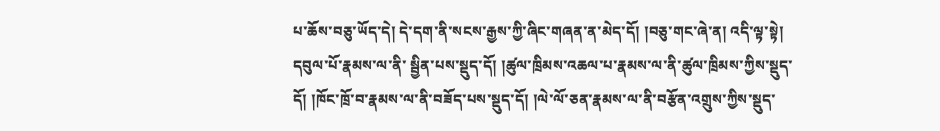པ་ཆོས་བཅུ་ཡོད་དེ། དེ་དག་ནི་སངས་རྒྱས་ཀྱི་ཞིང་གཞན་ན་མེད་དོ། །བཅུ་གང་ཞེ་ན། འདི་ལྟ་སྟེ། དབུལ་པོ་རྣམས་ལ་ནི་ སྦྱིན་པས་སྡུད་དོ། །ཚུལ་ཁྲིམས་འཆལ་པ་རྣམས་ལ་ནི་ཚུལ་ཁྲིམས་ཀྱིས་སྡུད་དོ། །ཁོང་ཁྲོ་བ་རྣམས་ལ་ནི་བཟོད་པས་སྡུད་དོ། །ལེ་ལོ་ཅན་རྣམས་ལ་ནི་བརྩོན་འགྲུས་ཀྱིས་སྡུད་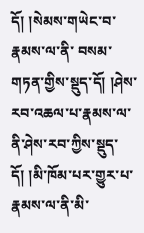དོ། །སེམས་གཡེང་བ་རྣམས་ལ་ནི་ བསམ་གཏན་གྱིས་སྡུད་དོ། །ཤེས་རབ་འཆལ་པ་རྣམས་ལ་ནི་ཤེས་རབ་ཀྱིས་སྡུད་དོ། །མི་ཁོམ་པར་གྱུར་པ་རྣམས་ལ་ནི་མི་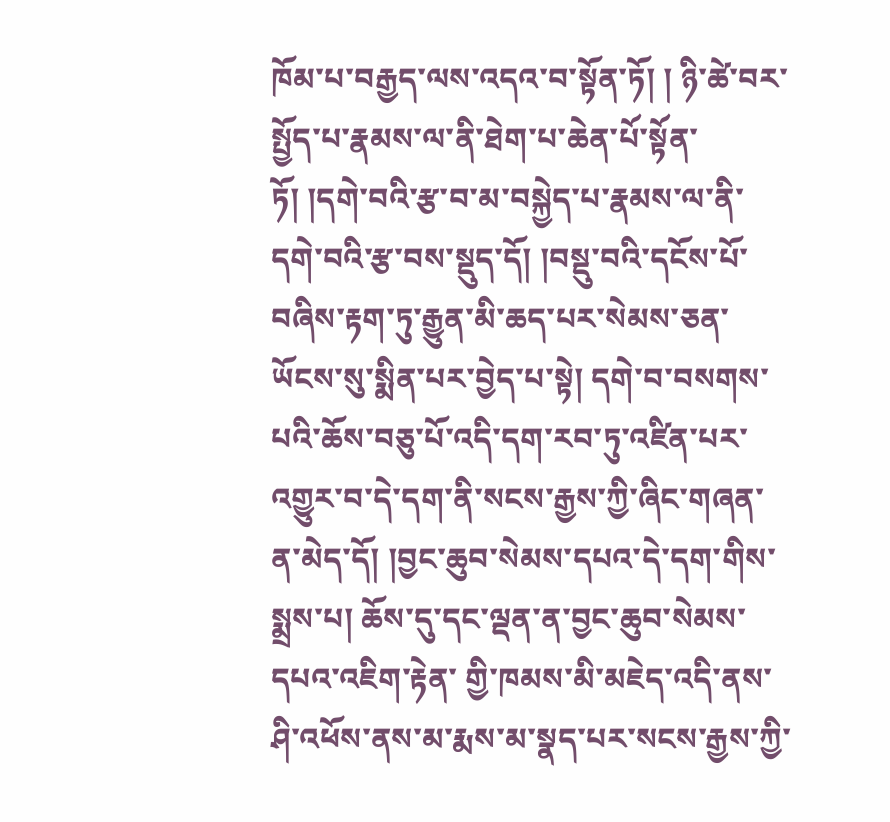ཁོམ་པ་བརྒྱད་ལས་འདའ་བ་སྟོན་ཏོ། ། ཉི་ཚེ་བར་སྤྱོད་པ་རྣམས་ལ་ནི་ཐེག་པ་ཆེན་པོ་སྟོན་ཏོ། །དགེ་བའི་རྩ་བ་མ་བསྐྱེད་པ་རྣམས་ལ་ནི་དགེ་བའི་རྩ་བས་སྡུད་དོ། །བསྡུ་བའི་དངོས་པོ་བཞིས་རྟག་ཏུ་རྒྱུན་མི་ཆད་པར་སེམས་ཅན་ཡོངས་སུ་སྨིན་པར་བྱེད་པ་སྟེ། དགེ་བ་བསགས་པའི་ཆོས་བཅུ་པོ་འདི་དག་རབ་ཏུ་འཛིན་པར་འགྱུར་བ་དེ་དག་ནི་སངས་རྒྱས་ཀྱི་ཞིང་གཞན་ན་མེད་དོ། །བྱང་ཆུབ་སེམས་དཔའ་དེ་དག་གིས་སྨྲས་པ། ཆོས་དུ་དང་ལྡན་ན་བྱང་ཆུབ་སེམས་དཔའ་འཇིག་རྟེན་ གྱི་ཁམས་མི་མཇེད་འདི་ནས་ཤི་འཕོས་ནས་མ་རྨས་མ་སྣད་པར་སངས་རྒྱས་ཀྱི་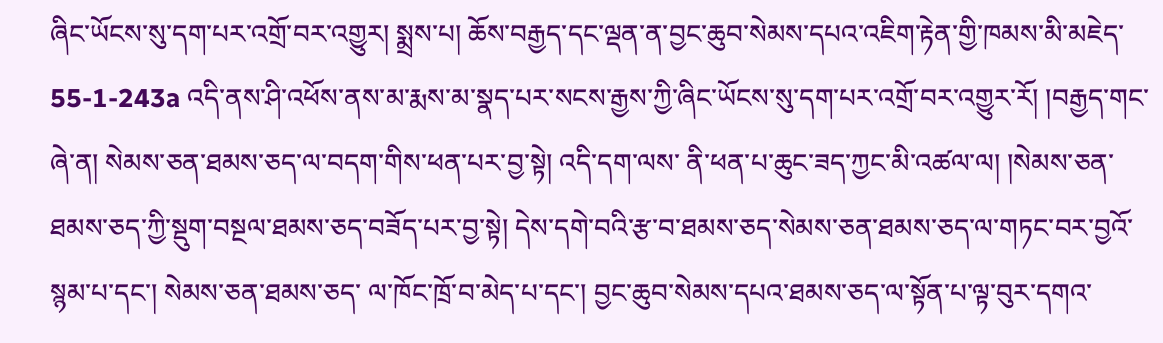ཞིང་ཡོངས་སུ་དག་པར་འགྲོ་བར་འགྱུར། སྨྲས་པ། ཆོས་བརྒྱད་དང་ལྡན་ན་བྱང་ཆུབ་སེམས་དཔའ་འཇིག་རྟེན་གྱི་ཁམས་མི་མཇེད་ 55-1-243a འདི་ནས་ཤི་འཕོས་ནས་མ་རྨས་མ་སྣད་པར་སངས་རྒྱས་ཀྱི་ཞིང་ཡོངས་སུ་དག་པར་འགྲོ་བར་འགྱུར་རོ། །བརྒྱད་གང་ཞེ་ན། སེམས་ཅན་ཐམས་ཅད་ལ་བདག་གིས་ཕན་པར་བྱ་སྟེ། འདི་དག་ལས་ ནི་ཕན་པ་ཆུང་ཟད་ཀྱང་མི་འཚལ་ལ། །སེམས་ཅན་ཐམས་ཅད་ཀྱི་སྡུག་བསྔལ་ཐམས་ཅད་བཟོད་པར་བྱ་སྟེ། དེས་དགེ་བའི་རྩ་བ་ཐམས་ཅད་སེམས་ཅན་ཐམས་ཅད་ལ་གཏང་བར་བྱའོ་སྙམ་པ་དང་། སེམས་ཅན་ཐམས་ཅད་ ལ་ཁོང་ཁྲོ་བ་མེད་པ་དང་། བྱང་ཆུབ་སེམས་དཔའ་ཐམས་ཅད་ལ་སྟོན་པ་ལྟ་བུར་དགའ་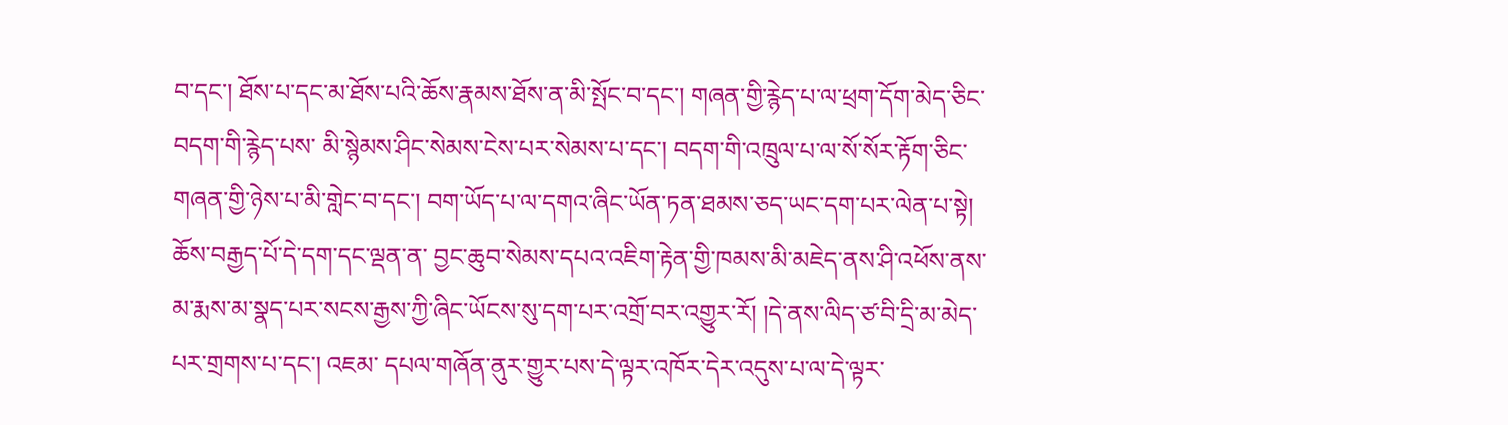བ་དང་། ཐོས་པ་དང་མ་ཐོས་པའི་ཆོས་རྣམས་ཐོས་ན་མི་སྤོང་བ་དང་། གཞན་གྱི་རྙེད་པ་ལ་ཕྲག་དོག་མེད་ཅིང་བདག་གི་རྙེད་པས་ མི་སྙེམས་ཤིང་སེམས་ངེས་པར་སེམས་པ་དང་། བདག་གི་འཁྲུལ་པ་ལ་སོ་སོར་རྟོག་ཅིང་གཞན་གྱི་ཉེས་པ་མི་གླེང་བ་དང་། བག་ཡོད་པ་ལ་དགའ་ཞིང་ཡོན་ཏན་ཐམས་ཅད་ཡང་དག་པར་ལེན་པ་སྟེ། ཆོས་བརྒྱད་པོ་དེ་དག་དང་ལྡན་ན་ བྱང་ཆུབ་སེམས་དཔའ་འཇིག་རྟེན་གྱི་ཁམས་མི་མཇེད་ནས་ཤི་འཕོས་ནས་མ་རྨས་མ་སྣད་པར་སངས་རྒྱས་ཀྱི་ཞིང་ཡོངས་སུ་དག་པར་འགྲོ་བར་འགྱུར་རོ། །དེ་ནས་ལིད་ཙ་བི་དྲི་མ་མེད་པར་གྲགས་པ་དང་། འཇམ་ དཔལ་གཞོན་ནུར་གྱུར་པས་དེ་ལྟར་འཁོར་དེར་འདུས་པ་ལ་དེ་ལྟར་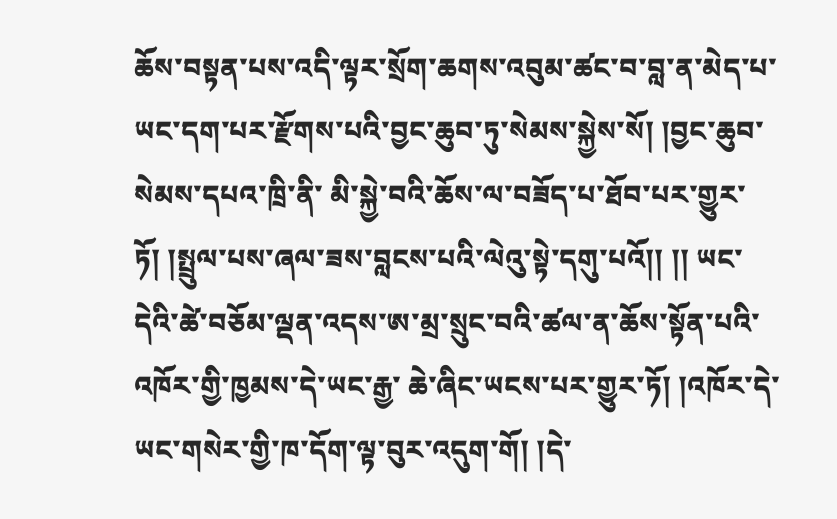ཆོས་བསྟན་པས་འདི་ལྟར་སྲོག་ཆགས་འབུམ་ཚང་བ་བླ་ན་མེད་པ་ཡང་དག་པར་རྫོགས་པའི་བྱང་ཆུབ་ཏུ་སེམས་སྐྱེས་སོ། །བྱང་ཆུབ་སེམས་དཔའ་ཁྲི་ནི་ མི་སྐྱེ་བའི་ཆོས་ལ་བཟོད་པ་ཐོབ་པར་གྱུར་ཏོ། །སྤྲུལ་པས་ཞལ་ཟས་བླངས་པའི་ལེའུ་སྟེ་དགུ་པའོ།། །། ཡང་དེའི་ཚེ་བཅོམ་ལྡན་འདས་ཨ་མྲ་སྲུང་བའི་ཚལ་ན་ཆོས་སྟོན་པའི་འཁོར་གྱི་ཁྱམས་དེ་ཡང་རྒྱ་ ཆེ་ཞིང་ཡངས་པར་གྱུར་ཏོ། །འཁོར་དེ་ཡང་གསེར་གྱི་ཁ་དོག་ལྟ་བུར་འདུག་གོ། །དེ་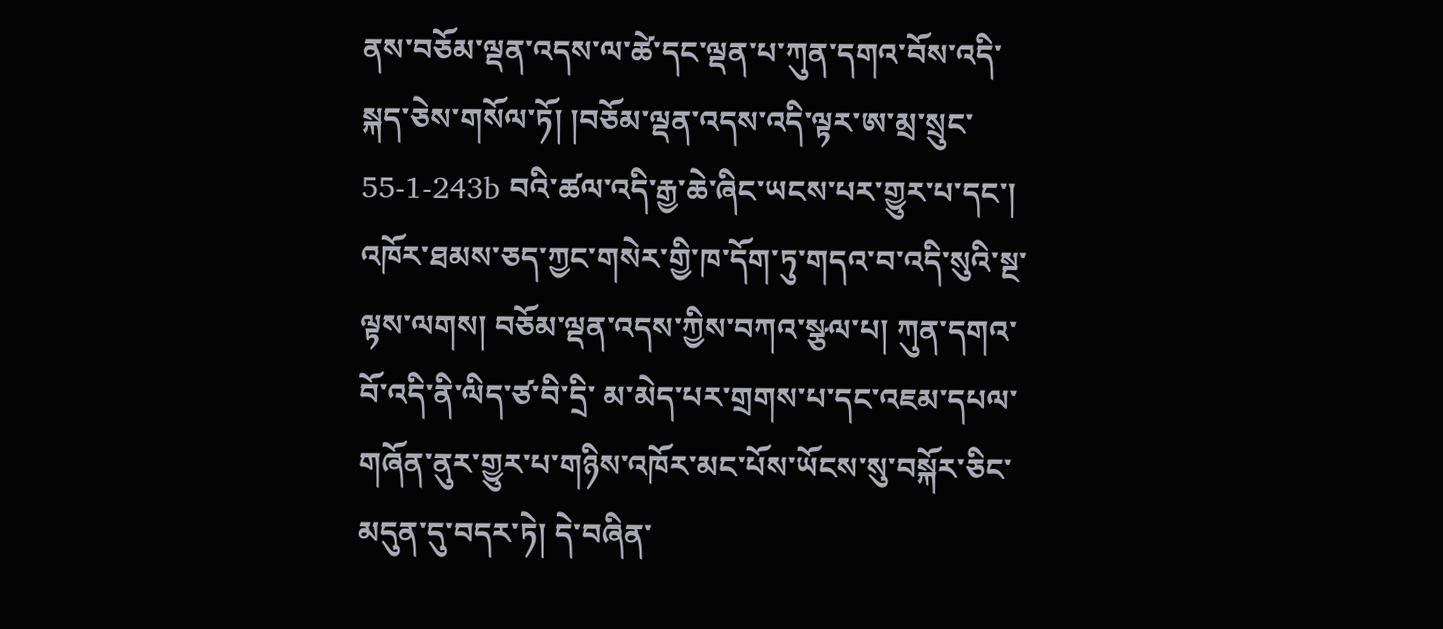ནས་བཅོམ་ལྡན་འདས་ལ་ཚེ་དང་ལྡན་པ་ཀུན་དགའ་བོས་འདི་སྐད་ཅེས་གསོལ་ཏོ། །བཅོམ་ལྡན་འདས་འདི་ལྟར་ཨ་མྲ་སྲུང་ 55-1-243b བའི་ཚལ་འདི་རྒྱ་ཆེ་ཞིང་ཡངས་པར་གྱུར་པ་དང་། འཁོར་ཐམས་ཅད་ཀྱང་གསེར་གྱི་ཁ་དོག་ཏུ་གདའ་བ་འདི་སུའི་སྔ་ལྟས་ལགས། བཅོམ་ལྡན་འདས་ཀྱིས་བཀའ་སྩལ་པ། ཀུན་དགའ་བོ་འདི་ནི་ལིད་ཙ་བི་དྲི་ མ་མེད་པར་གྲགས་པ་དང་འཇམ་དཔལ་གཞོན་ནུར་གྱུར་པ་གཉིས་འཁོར་མང་པོས་ཡོངས་སུ་བསྐོར་ཅིང་མདུན་དུ་བདར་ཏེ། དེ་བཞིན་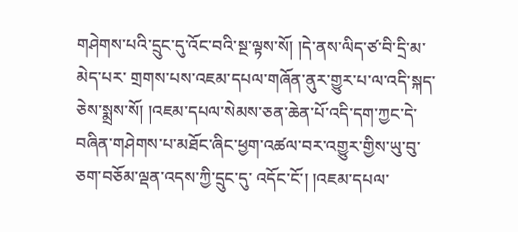གཤེགས་པའི་དྲུང་དུ་འོང་བའི་སྔ་ལྟས་སོ། །དེ་ནས་ལིད་ཙ་བི་དྲི་མ་མེད་པར་ གྲགས་པས་འཇམ་དཔལ་གཞོན་ནུར་གྱུར་པ་ལ་འདི་སྐད་ཅེས་སྨྲས་སོ། །འཇམ་དཔལ་སེམས་ཅན་ཆེན་པོ་འདི་དག་ཀྱང་དེ་བཞིན་གཤེགས་པ་མཐོང་ཞིང་ཕྱག་འཚལ་བར་འགྱུར་གྱིས་ཡུ་བུ་ཅག་བཅོམ་ལྡན་འདས་ཀྱི་དྲུང་དུ་ འདོང་ངོ་། །འཇམ་དཔལ་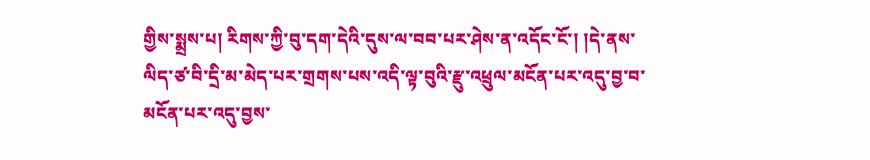གྱིས་སྨྲས་པ། རིགས་ཀྱི་བུ་དག་དེའི་དུས་ལ་བབ་པར་ཤེས་ན་འདོང་ངོ་། །དེ་ནས་ལིད་ཙ་བི་དྲི་མ་མེད་པར་གྲགས་པས་འདི་ལྟ་བུའི་རྫུ་འཕྲུལ་མངོན་པར་འདུ་བྱ་བ་མངོན་པར་འདུ་བྱས་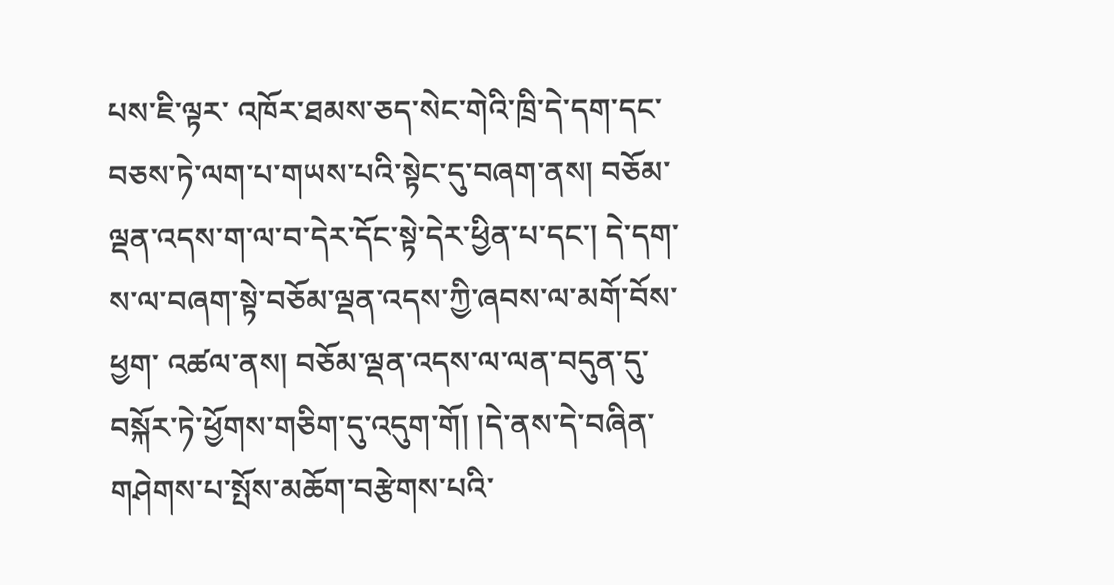པས་ཇི་ལྟར་ འཁོར་ཐམས་ཅད་སེང་གེའི་ཁྲི་དེ་དག་དང་བཅས་ཏེ་ལག་པ་གཡས་པའི་སྟེང་དུ་བཞག་ནས། བཅོམ་ལྡན་འདས་ག་ལ་བ་དེར་དོང་སྟེ་དེར་ཕྱིན་པ་དང་། དེ་དག་ས་ལ་བཞག་སྟེ་བཅོམ་ལྡན་འདས་ཀྱི་ཞབས་ལ་མགོ་བོས་ཕྱག་ འཚལ་ནས། བཅོམ་ལྡན་འདས་ལ་ལན་བདུན་དུ་བསྐོར་ཏེ་ཕྱོགས་གཅིག་དུ་འདུག་གོ། །དེ་ནས་དེ་བཞིན་གཤེགས་པ་སྤོས་མཆོག་བརྩེགས་པའི་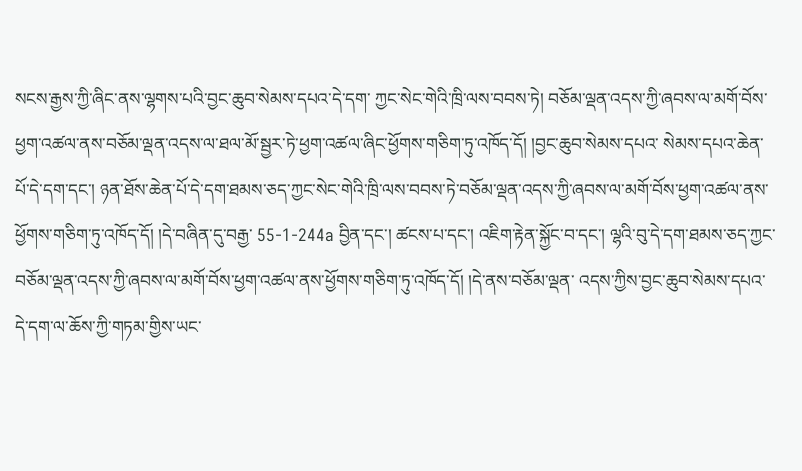སངས་རྒྱས་ཀྱི་ཞིང་ནས་ལྷགས་པའི་བྱང་ཆུབ་སེམས་དཔའ་དེ་དག་ ཀྱང་སེང་གེའི་ཁྲི་ལས་བབས་ཏེ། བཅོམ་ལྡན་འདས་ཀྱི་ཞབས་ལ་མགོ་བོས་ཕྱག་འཚལ་ནས་བཅོམ་ལྡན་འདས་ལ་ཐལ་མོ་སྦྱར་ཏེ་ཕྱག་འཚལ་ཞིང་ཕྱོགས་གཅིག་ཏུ་འཁོད་དོ། །བྱང་ཆུབ་སེམས་དཔའ་ སེམས་དཔའ་ཆེན་པོ་དེ་དག་དང་། ཉན་ཐོས་ཆེན་པོ་དེ་དག་ཐམས་ཅད་ཀྱང་སེང་གེའི་ཁྲི་ལས་བབས་ཏེ་བཅོམ་ལྡན་འདས་ཀྱི་ཞབས་ལ་མགོ་བོས་ཕྱག་འཚལ་ནས་ཕྱོགས་གཅིག་ཏུ་འཁོད་དོ། །དེ་བཞིན་དུ་བརྒྱ་ 55-1-244a བྱིན་དང་། ཚངས་པ་དང་། འཇིག་རྟེན་སྐྱོང་བ་དང་། ལྷའི་བུ་དེ་དག་ཐམས་ཅད་ཀྱང་བཅོམ་ལྡན་འདས་ཀྱི་ཞབས་ལ་མགོ་བོས་ཕྱག་འཚལ་ནས་ཕྱོགས་གཅིག་ཏུ་འཁོད་དོ། །དེ་ནས་བཅོམ་ལྡན་ འདས་ཀྱིས་བྱང་ཆུབ་སེམས་དཔའ་དེ་དག་ལ་ཆོས་ཀྱི་གཏམ་གྱིས་ཡང་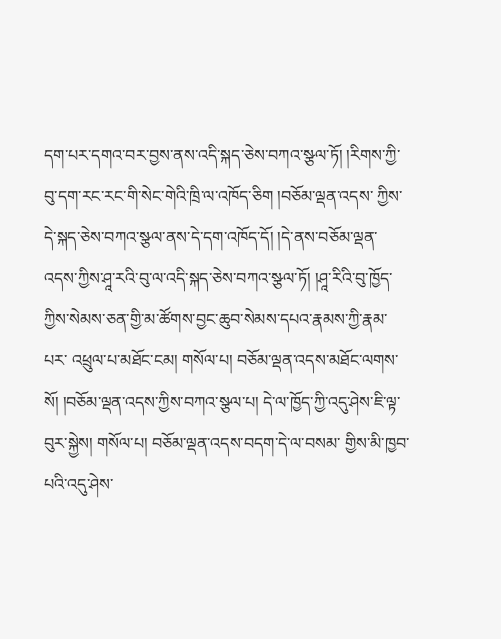དག་པར་དགའ་བར་བྱས་ནས་འདི་སྐད་ཅེས་བཀའ་སྩལ་ཏོ། །རིགས་ཀྱི་བུ་དག་རང་རང་གི་སེང་གེའི་ཁྲི་ལ་འཁོད་ཅིག །བཅོམ་ལྡན་འདས་ ཀྱིས་དེ་སྐད་ཅེས་བཀའ་སྩལ་ནས་དེ་དག་འཁོད་དོ། །དེ་ནས་བཅོམ་ལྡན་འདས་ཀྱིས་ཤཱ་རའི་བུ་ལ་འདི་སྐད་ཅེས་བཀའ་སྩལ་ཏོ། །ཤཱ་རིའི་བུ་ཁྱོད་ཀྱིས་སེམས་ཅན་གྱི་མ་ཚོགས་བྱང་ཆུབ་སེམས་དཔའ་རྣམས་ཀྱི་རྣམ་པར་ འཕྲུལ་པ་མཐོང་ངམ། གསོལ་པ། བཅོམ་ལྡན་འདས་མཐོང་ལགས་སོ། །བཅོམ་ལྡན་འདས་ཀྱིས་བཀའ་སྩལ་པ། དེ་ལ་ཁྱོད་ཀྱི་འདུ་ཤེས་ཇི་ལྟ་བུར་སྐྱེས། གསོལ་པ། བཅོམ་ལྡན་འདས་བདག་དེ་ལ་བསམ་ གྱིས་མི་ཁྱབ་པའི་འདུ་ཤེས་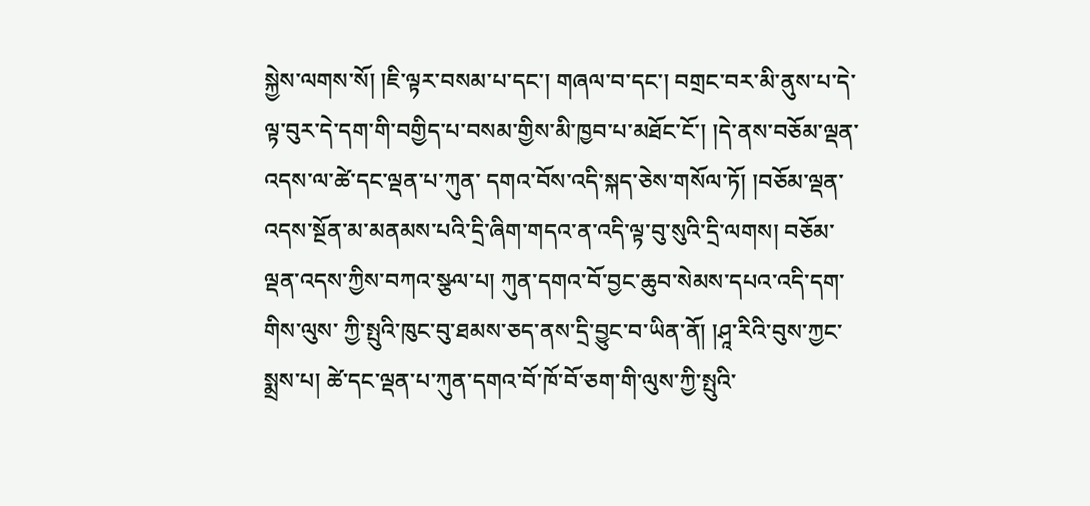སྐྱེས་ལགས་སོ། །ཇི་ལྟར་བསམ་པ་དང་། གཞལ་བ་དང་། བགྲང་བར་མི་ནུས་པ་དེ་ལྟ་བུར་དེ་དག་གི་བགྱིད་པ་བསམ་གྱིས་མི་ཁྱབ་པ་མཐོང་ངོ་། །དེ་ནས་བཅོམ་ལྡན་འདས་ལ་ཚེ་དང་ལྡན་པ་ཀུན་ དགའ་བོས་འདི་སྐད་ཅེས་གསོལ་ཏོ། །བཅོམ་ལྡན་འདས་སྔོན་མ་མནམས་པའི་དྲི་ཞིག་གདའ་ན་འདི་ལྟ་བུ་སུའི་དྲི་ལགས། བཅོམ་ལྡན་འདས་ཀྱིས་བཀའ་སྩལ་པ། ཀུན་དགའ་བོ་བྱང་ཆུབ་སེམས་དཔའ་འདི་དག་གིས་ལུས་ ཀྱི་སྤུའི་ཁུང་བུ་ཐམས་ཅད་ནས་དྲི་བྱུང་བ་ཡིན་ནོ། །ཤཱ་རིའི་བུས་ཀྱང་སྨྲས་པ། ཚེ་དང་ལྡན་པ་ཀུན་དགའ་བོ་ཁོ་བོ་ཅག་གི་ལུས་ཀྱི་སྤུའི་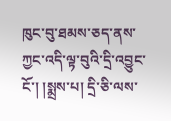ཁུང་བུ་ཐམས་ཅད་ནས་ཀྱང་འདི་ལྟ་བུའི་དྲི་འབྱུང་ངོ་། །སྨྲས་པ། དྲི་ཅི་ལས་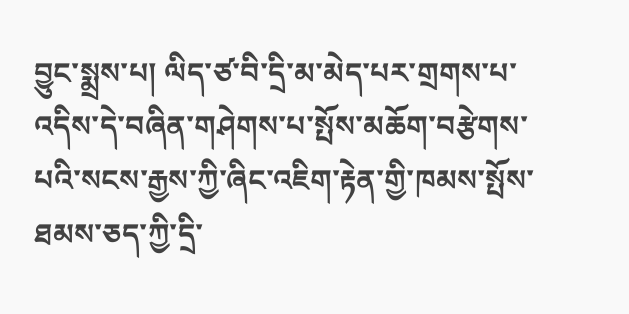བྱུང་སྨྲས་པ། ལིད་ཙ་བི་དྲི་མ་མེད་པར་གྲགས་པ་འདིས་དེ་བཞིན་གཤེགས་པ་སྤོས་མཆོག་བརྩེགས་པའི་སངས་རྒྱས་ཀྱི་ཞིང་འཇིག་རྟེན་གྱི་ཁམས་སྤོས་ཐམས་ཅད་ཀྱི་དྲི་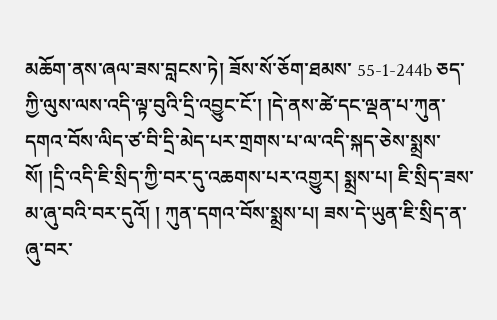མཆོག་ནས་ཞལ་ཟས་བླངས་ཏེ། ཟོས་སོ་ཅོག་ཐམས་ 55-1-244b ཅད་ཀྱི་ལུས་ལས་འདི་ལྟ་བུའི་དྲི་འབྱུང་ངོ་། །དེ་ནས་ཚེ་དང་ལྡན་པ་ཀུན་དགའ་བོས་ལིད་ཙ་བི་དྲི་མེད་པར་གྲགས་པ་ལ་འདི་སྐད་ཅེས་སྨྲས་སོ། །དྲི་འདི་ཇི་སྲིད་ཀྱི་བར་དུ་འཆགས་པར་འགྱུར། སྨྲས་པ། ཇི་སྲིད་ཟས་མ་ཞུ་བའི་བར་དུའོ། ། ཀུན་དགའ་བོས་སྨྲས་པ། ཟས་དེ་ཡུན་ཇི་སྲིད་ན་ཞུ་བར་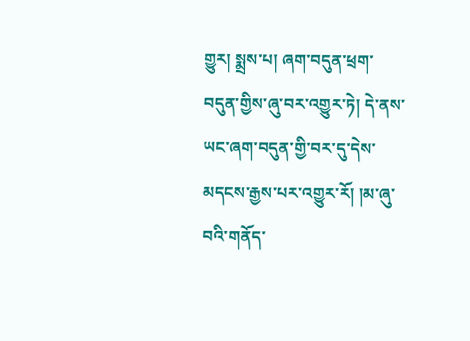གྱུར། སྨྲས་པ། ཞག་བདུན་ཕྲག་བདུན་གྱིས་ཞུ་བར་འགྱུར་ཏེ། དེ་ནས་ཡང་ཞག་བདུན་གྱི་བར་དུ་དེས་མདངས་རྒྱས་པར་འགྱུར་རོ། །མ་ཞུ་བའི་གནོད་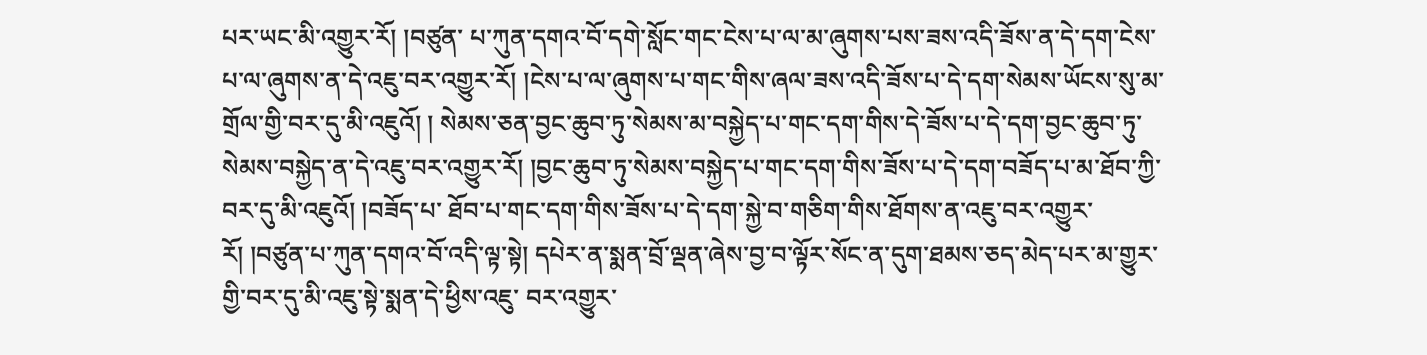པར་ཡང་མི་འགྱུར་རོ། །བཙུན་ པ་ཀུན་དགའ་བོ་དགེ་སློང་གང་ངེས་པ་ལ་མ་ཞུགས་པས་ཟས་འདི་ཟོས་ན་དེ་དག་ངེས་པ་ལ་ཞུགས་ན་དེ་འཇུ་བར་འགྱུར་རོ། །ངེས་པ་ལ་ཞུགས་པ་གང་གིས་ཞལ་ཟས་འདི་ཟོས་པ་དེ་དག་སེམས་ཡོངས་སུ་མ་གྲོལ་གྱི་བར་དུ་མི་འཇུའོ། ། སེམས་ཅན་བྱང་ཆུབ་ཏུ་སེམས་མ་བསྐྱེད་པ་གང་དག་གིས་དེ་ཟོས་པ་དེ་དག་བྱང་ཆུབ་ཏུ་སེམས་བསྐྱེད་ན་དེ་འཇུ་བར་འགྱུར་རོ། །བྱང་ཆུབ་ཏུ་སེམས་བསྐྱེད་པ་གང་དག་གིས་ཟོས་པ་དེ་དག་བཟོད་པ་མ་ཐོབ་ཀྱི་བར་དུ་མི་འཇུའོ། །བཟོད་པ་ ཐོབ་པ་གང་དག་གིས་ཟོས་པ་དེ་དག་སྐྱེ་བ་གཅིག་གིས་ཐོགས་ན་འཇུ་བར་འགྱུར་རོ། །བཙུན་པ་ཀུན་དགའ་བོ་འདི་ལྟ་སྟེ། དཔེར་ན་སྨན་བྲོ་ལྡན་ཞེས་བྱ་བ་ལྟོར་སོང་ན་དུག་ཐམས་ཅད་མེད་པར་མ་གྱུར་གྱི་བར་དུ་མི་འཇུ་སྟེ་སྨན་དེ་ཕྱིས་འཇུ་ བར་འགྱུར་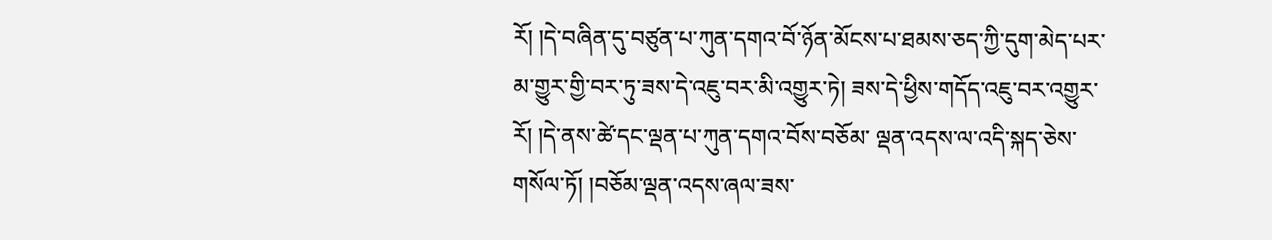རོ། །དེ་བཞིན་དུ་བཙུན་པ་ཀུན་དགའ་བོ་ཉོན་མོངས་པ་ཐམས་ཅད་ཀྱི་དུག་མེད་པར་མ་གྱུར་གྱི་བར་ཏུ་ཟས་དེ་འཇུ་བར་མི་འགྱུར་ཏེ། ཟས་དེ་ཕྱིས་གདོད་འཇུ་བར་འགྱུར་རོ། །དེ་ནས་ཚེ་དང་ལྡན་པ་ཀུན་དགའ་བོས་བཅོམ་ ལྡན་འདས་ལ་འདི་སྐད་ཅེས་གསོལ་ཏོ། །བཅོམ་ལྡན་འདས་ཞལ་ཟས་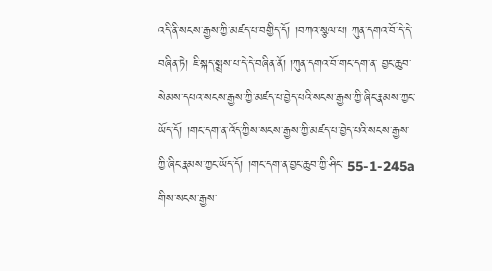འདི་ནི་སངས་རྒྱས་ཀྱི་མཛད་པ་བགྱིད་དོ། །བཀའ་སྩལ་པ། ཀུན་དགའ་བོ་དེ་དེ་བཞིན་ཏེ། ཇི་སྐད་སྨྲས་པ་དེ་དེ་བཞིན་ནོ། །ཀུན་དགའ་བོ་གང་དག་ན་ བྱང་ཆུབ་སེམས་དཔའ་སངས་རྒྱས་ཀྱི་མཛད་པ་བྱེད་པའི་སངས་རྒྱས་ཀྱི་ཞིང་རྣམས་ཀྱང་ཡོད་དོ། །གང་དག་ན་འོད་ཀྱིས་སངས་རྒྱས་ཀྱི་མཛད་པ་བྱེད་པའི་སངས་རྒྱས་ཀྱི་ཞིང་རྣམས་ཀྱང་ཡོད་དོ། །གང་དག་ན་བྱང་ཆུབ་ཀྱི་ཤིང་ 55-1-245a གིས་སངས་རྒྱས་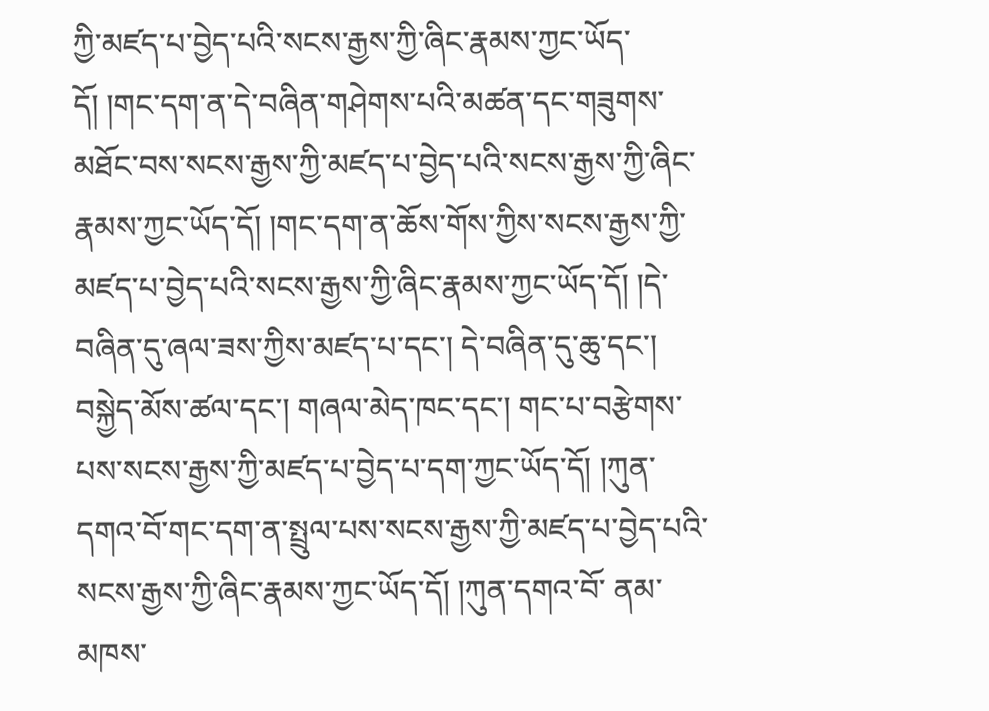ཀྱི་མཛད་པ་བྱེད་པའི་སངས་རྒྱས་ཀྱི་ཞིང་རྣམས་ཀྱང་ཡོད་དོ། །གང་དག་ན་དེ་བཞིན་གཤེགས་པའི་མཚན་དང་གཟུགས་མཐོང་བས་སངས་རྒྱས་ཀྱི་མཛད་པ་བྱེད་པའི་སངས་རྒྱས་ཀྱི་ཞིང་ རྣམས་ཀྱང་ཡོད་དོ། །གང་དག་ན་ཆོས་གོས་ཀྱིས་སངས་རྒྱས་ཀྱི་མཛད་པ་བྱེད་པའི་སངས་རྒྱས་ཀྱི་ཞིང་རྣམས་ཀྱང་ཡོད་དོ། །དེ་བཞིན་དུ་ཞལ་ཟས་ཀྱིས་མཛད་པ་དང་། དེ་བཞིན་དུ་ཆུ་དང་། བསྐྱེད་མོས་ཚལ་དང་། གཞལ་མེད་ཁང་དང་། གང་པ་བརྩེགས་པས་སངས་རྒྱས་ཀྱི་མཛད་པ་བྱེད་པ་དག་ཀྱང་ཡོད་དོ། །ཀུན་དགའ་བོ་གང་དག་ན་སྤྲུལ་པས་སངས་རྒྱས་ཀྱི་མཛད་པ་བྱེད་པའི་སངས་རྒྱས་ཀྱི་ཞིང་རྣམས་ཀྱང་ཡོད་དོ། །ཀུན་དགའ་བོ་ ནམ་མཁས་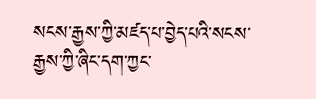སངས་རྒྱས་ཀྱི་མཛད་པ་བྱེད་པའི་སངས་རྒྱས་ཀྱི་ཞིང་དག་ཀྱང་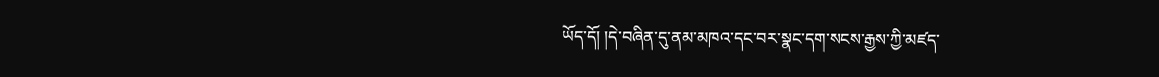ཡོད་དོ། །དེ་བཞིན་དུ་ནམ་མཁའ་དང་བར་སྣང་དག་སངས་རྒྱས་ཀྱི་མཛད་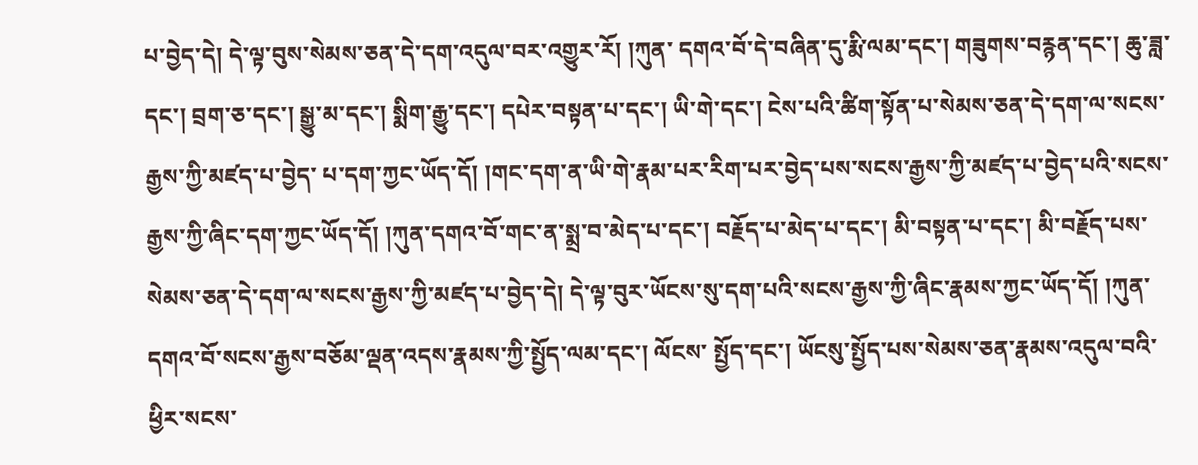པ་བྱེད་དེ། དེ་ལྟ་བུས་སེམས་ཅན་དེ་དག་འདུལ་བར་འགྱུར་རོ། །ཀུན་ དགའ་བོ་དེ་བཞིན་དུ་རྨི་ལམ་དང་། གཟུགས་བརྙན་དང་། ཆུ་ཟླ་དང་། བྲག་ཅ་དང་། སྒྱུ་མ་དང་། སྨིག་རྒྱུ་དང་། དཔེར་བསྟན་པ་དང་། ཡི་གེ་དང་། ངེས་པའི་ཚིག་སྟོན་པ་སེམས་ཅན་དེ་དག་ལ་སངས་རྒྱས་ཀྱི་མཛད་པ་བྱེད་ པ་དག་ཀྱང་ཡོད་དོ། །གང་དག་ན་ཡི་གེ་རྣམ་པར་རིག་པར་བྱེད་པས་སངས་རྒྱས་ཀྱི་མཛད་པ་བྱེད་པའི་སངས་རྒྱས་ཀྱི་ཞིང་དག་ཀྱང་ཡོད་དོ། །ཀུན་དགའ་བོ་གང་ན་སྨྲ་བ་མེད་པ་དང་། བརྗོད་པ་མེད་པ་དང་། མི་བསྟན་པ་དང་། མི་བརྗོད་པས་སེམས་ཅན་དེ་དག་ལ་སངས་རྒྱས་ཀྱི་མཛད་པ་བྱེད་དེ། དེ་ལྟ་བུར་ཡོངས་སུ་དག་པའི་སངས་རྒྱས་ཀྱི་ཞིང་རྣམས་ཀྱང་ཡོད་དོ། །ཀུན་དགའ་བོ་སངས་རྒྱས་བཅོམ་ལྡན་འདས་རྣམས་ཀྱི་སྤྱོད་ལམ་དང་། ལོངས་ སྤྱོད་དང་། ཡོངསུ་སྤྱོད་པས་སེམས་ཅན་རྣམས་འདུལ་བའི་ཕྱིར་སངས་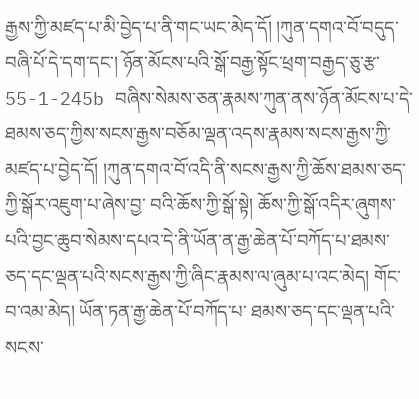རྒྱས་ཀྱི་མཛད་པ་མི་བྱེད་པ་ནི་གང་ཡང་མེད་དོ། །ཀུན་དགའ་བོ་བདུད་བཞི་པོ་དེ་དག་དང་། ཉོན་མོངས་པའི་སྒོ་བརྒྱ་སྟོང་ཕྲག་བརྒྱད་ཅུ་རྩ་ 55-1-245b བཞིས་སེམས་ཅན་རྣམས་ཀུན་ནས་ཉོན་མོངས་པ་དེ་ཐམས་ཅད་ཀྱིས་སངས་རྒྱས་བཅོམ་ལྡན་འདས་རྣམས་སངས་རྒྱས་ཀྱི་མཛད་པ་བྱེད་དོ། །ཀུན་དགའ་བོ་འདི་ནི་སངས་རྒྱས་ཀྱི་ཆོས་ཐམས་ཅད་ཀྱི་སྒོར་འཇུག་པ་ཞེས་བྱ་ བའི་ཆོས་ཀྱི་སྒོ་སྟེ། ཆོས་ཀྱི་སྒོ་འདིར་ཞུགས་པའི་བྱང་ཆུབ་སེམས་དཔའ་དེ་ནི་ཡོན་ན་རྒྱ་ཆེན་པོ་བཀོད་པ་ཐམས་ཅད་དང་ལྡན་པའི་སངས་རྒྱས་ཀྱི་ཞིང་རྣམས་ལ་ཞུམ་པ་འང་མེད། གོང་བ་འམ་མེད། ཡོན་ཏན་རྒྱ་ཆེན་པོ་བཀོད་པ་ ཐམས་ཅད་དང་ལྡན་པའི་སངས་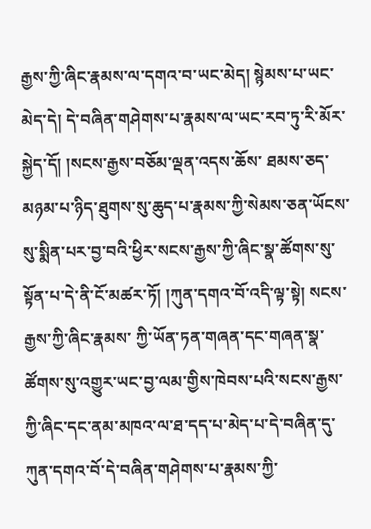རྒྱས་ཀྱི་ཞིང་རྣམས་ལ་དགའ་བ་ཡང་མེད། སྙེམས་པ་ཡང་མེད་དེ། དེ་བཞིན་གཤེགས་པ་རྣམས་ལ་ཡང་རབ་ཏུ་རི་མོར་སྐྱེད་དོ། །སངས་རྒྱས་བཅོམ་ལྡན་འདས་ཆོས་ ཐམས་ཅད་མཉམ་པ་ཉིད་ཐུགས་སུ་ཆུད་པ་རྣམས་ཀྱི་སེམས་ཅན་ཡོངས་སུ་སྨིན་པར་བྱ་བའི་ཕྱིར་སངས་རྒྱས་ཀྱི་ཞིང་སྣ་ཚོགས་སུ་སྟོན་པ་དེ་ནི་ངོ་མཚར་ཏོ། །ཀུན་དགའ་བོ་འདི་ལྟ་སྟེ། སངས་རྒྱས་ཀྱི་ཞིང་རྣམས་ ཀྱི་ཡོན་ཏན་གཞན་དང་གཞན་སྣ་ཚོགས་སུ་འགྱུར་ཡང་བྱ་ལམ་གྱིས་ཁེབས་པའི་སངས་རྒྱས་ཀྱི་ཞིང་དང་ནམ་མཁའ་ལ་ཐ་དད་པ་མེད་པ་དེ་བཞིན་དུ་ཀུན་དགའ་བོ་དེ་བཞིན་གཤེགས་པ་རྣམས་ཀྱི་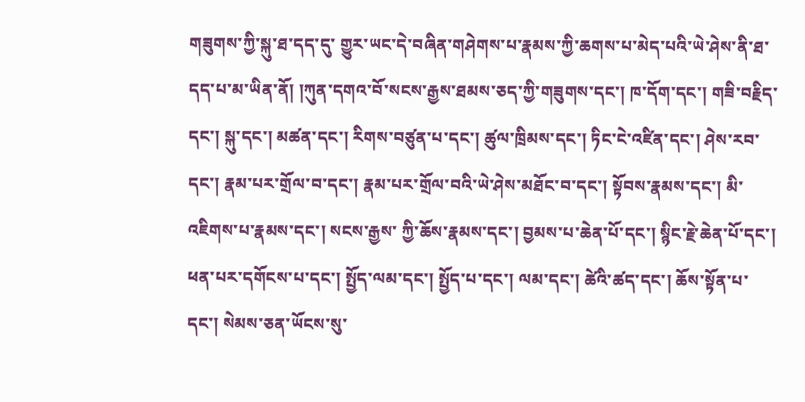གཟུགས་ཀྱི་སྐུ་ཐ་དད་དུ་ གྱུར་ཡང་དེ་བཞིན་གཤེགས་པ་རྣམས་ཀྱི་ཆགས་པ་མེད་པའི་ཡེ་ཤེས་ནི་ཐ་དད་པ་མ་ཡིན་ནོ། །ཀུན་དགའ་བོ་སངས་རྒྱས་ཐམས་ཅད་ཀྱི་གཟུགས་དང་། ཁ་དོག་དང་། གཟི་བརྗིད་དང་། སྐུ་དང་། མཚན་དང་། རིགས་བཙུན་པ་དང་། ཚུལ་ཁྲིམས་དང་། ཏིང་ངེ་འཛིན་དང་། ཤེས་རབ་དང་། རྣམ་པར་གྲོལ་བ་དང་། རྣམ་པར་གྲོལ་བའི་ཡེ་ཤེས་མཐོང་བ་དང་། སྟོབས་རྣམས་དང་། མི་འཇིགས་པ་རྣམས་དང་། སངས་རྒྱས་ ཀྱི་ཆོས་རྣམས་དང་། བྱམས་པ་ཆེན་པོ་དང་། སྙིང་རྗེ་ཆེན་པོ་དང་། ཕན་པར་དགོངས་པ་དང་། སྤྱོད་ལམ་དང་། སྤྱོད་པ་དང་། ལམ་དང་། ཚེའི་ཚད་དང་། ཆོས་སྟོན་པ་དང་། སེམས་ཅན་ཡོངས་སུ་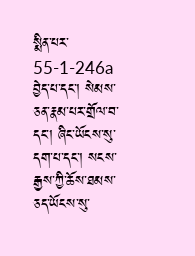སྨིན་པར་ 55-1-246a བྱེད་པ་དང་། སེམས་ཅན་རྣམ་པར་གྲོལ་བ་དང་། ཞིང་ཡོངས་སུ་དག་པ་དང་། སངས་རྒྱས་ཀྱི་ཆོས་ཐམས་ཅད་ཡོངས་སུ་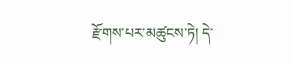རྫོགས་པར་མཚུངས་ཏེ། དེ་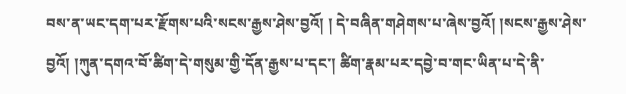བས་ན་ཡང་དག་པར་རྫོགས་པའི་སངས་རྒྱས་ཤེས་བྱའོ། ། དེ་བཞིན་གཤེགས་པ་ཞེས་བྱའོ། །སངས་རྒྱས་ཤེས་བྱའོ། །ཀུན་དགའ་བོ་ཚིག་དེ་གསུམ་གྱི་དོན་རྒྱས་པ་དང་། ཚིག་རྣམ་པར་དབྱེ་བ་གང་ཡིན་པ་དེ་ནི་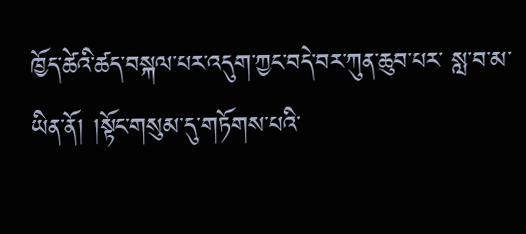ཁྱོད་ཚེའི་ཚད་བསྐལ་པར་འདུག་ཀྱང་བདེ་བར་ཀུན་ཆུབ་པར་ སླ་བ་མ་ཡིན་ནོ། །སྟོང་གསུམ་དུ་གཏོགས་པའི་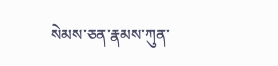སེམས་ཅན་རྣམས་ཀུན་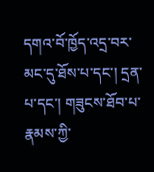དགའ་བོ་ཁྱོད་འདྲ་བར་མང་དུ་ཐོས་པ་དང་། དྲན་པ་དང་། གཟུངས་ཐོབ་པ་རྣམས་ཀྱི་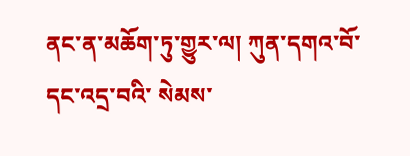ནང་ན་མཆོག་ཏུ་གྱུར་ལ། ཀུན་དགའ་བོ་དང་འདྲ་བའི་ སེམས་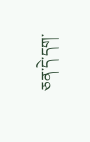ཅན་དེ་དག་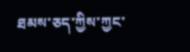ཐམས་ཅད་ཀྱིས་ཀྱང་